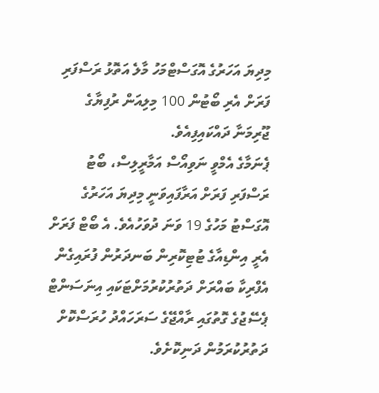މިދިޔަ އަހަރުގެ އޮގަސްޓްމަހު މާލެ އަތޮޅު ރަސްފަރި ފަރަށް އެރި ބޯޓުން 100 މިލިއަން ރުފިޔާގެ ޖޫރިމަނާ ދައްކައިފިއެވެ.
ޕެނަމާގެ އެމްވީ ނަވިއޯސް އަމާރީލިސް، ބޯޓު ރަސްފަރި ފަރަށް އަރާފައިވަނީ މިދިޔަ އަހަރުގެ އޮގަސްޓު މަހުގެ 19 ވަނަ ދުވަހުއެވެ. އެ ބޯޓް ފަރަށް އެރީ އިންޑިއާގެ ޓުޓިކޮރިން ބަނދަރުން ފުރައިގެން އެފްރިކާ ބައްރަށް ދަތުރުކުރުމަށްޓަކައި އިނަސަންޓް ޕެސޭޖުގެ ގޮތުގައި ރާއްޖޭގެ ސަރަހައްދު ހުރަސްކޮށް ދަތުރުކުރަމުން ދަނިކޮށެވެ.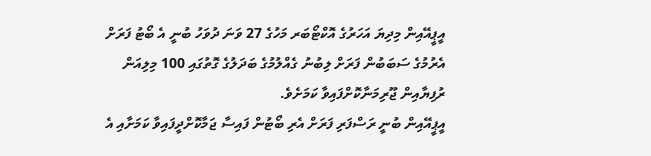އީޕީއޭއިން މިދިޔަ އަހަރުގެ އޮކްޓޯބަރ މަހުގެ 27 ވަނަ ދުވަހު ބުނީ އެ ބޯޓު ފަރަށް އެރުމުގެ ސަބަބުން ފަރަށް ލިބުނު ގެއްލުމުގެ ބަދަލުގެ ގޮތުގައި 100 މިލިއަން ރުފިޔާއިން ޖޫރިމަނާކޮށްފައިވާ ކަމަށެވެ.
އީޕީއޭއިން ބުނީ ރަސްފަރި ފަރަށް އެރި ބޯޓުން ފައިސާ ޖަމާކޮށްދީފައިވާ ކަމަށާއި އެ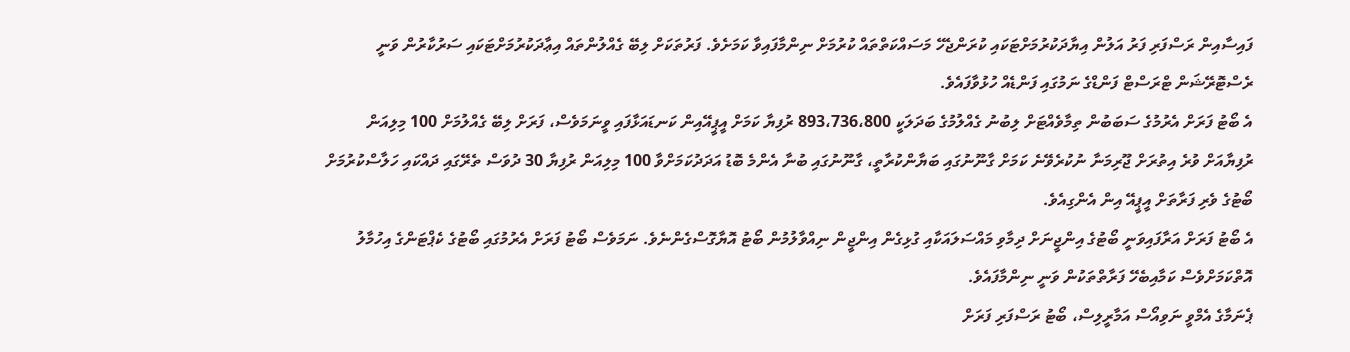ފައިސާއިން ރަސްފަރި ފަރު އަލުން އިޔާދަކުރުމަށްޓަކައި ކުރަންޖެހޭ މަސައްކަތްތައް ކުރުމަށް ނިންމާފައިވާ ކަމަށެވެ. ފަރުތަކަށް ލިބޭ ގެއްލުންތައް އިޢާދަކުރުމަށްޓަކައި ސަރުކާރުން ވަނީ ރެސްޓޮރޭޝަން ޓްރަސްޓް ފަންޑްގެ ނަމުގައި ފަންޑެއް ހުޅުވާފައެވެ.
އެ ބޯޓު ފަރަށް އެރުމުގެ ސަބަބުން ތިމާވެއްޓަށް ލިބުނު ގެއްލުމުގެ ބަދަލަކީ 893،736،800 ރުފިޔާ ކަމަށް އީޕީއޭއިން ކަނޑައަޅާފައި ވީނަމަވެސް، ފަރަށް ލިބޭ ގެއްލުމަށް 100 މިލިއަން ރުފިޔާއަށް ވުރެ އިތުރަށް ޖޫރިމަނާ ނުކުރެވޭނެ ކަމަށް ގާނޫނުގައި ބަޔާންކުރާތީ، ގާނޫނުގައި ބުނާ އެންމެ ބޮޑު އަދަދުކަމަށްވާ 100 މިލިއަން ރުފިޔާ 30 ދުވަސް ތެރޭގައި ދައްކައި ހަލާސްކުރުމަށް ބޯޓުގެ ވެރި ފަރާތަށް އީޕީއޭ އިން އެންގިއެވެ.
އެ ބޯޓު ފަރަށް އަރާފައިވަނީ ބޯޓުގެ އިންޖީނަށް ދިމާވި މައްސަލައަކާއި ގުޅިގެން އިންޖީން ނިއްވާލުމުން ބޯޓު އޮޔާގޮސްގެންނެވެ. ނަމަވެސް ބޯޓު ފަރަށް އެރުމުގައި ބޯޓުގެ ކެޕްޓަންގެ އިހުމާލު އޮތްކަމަށްވެސް ކަމާއިބެހޭ ފަރާތްތަކުން ވަނީ ނިންމާފައެވެ.
ޕެނަމާގެ އެމްވީ ނަވިއޯސް އަމާރީލިސް، ބޯޓު ރަސްފަރި ފަރަށް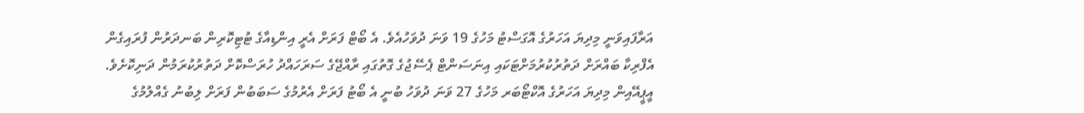އަރާފައިވަނީ މިދިޔަ އަހަރުގެ އޮގަސްޓު މަހުގެ 19 ވަނަ ދުވަހުއެވެ. އެ ބޯޓް ފަރަށް އެރީ އިންޑިއާގެ ޓުޓިކޮރިން ބަނދަރުން ފުރައިގެން އެފްރިކާ ބައްރަށް ދަތުރުކުރުމަށްޓަކައި އިނަސަންޓް ޕެސޭޖުގެ ގޮތުގައި ރާއްޖޭގެ ސަރަހައްދު ހުރަސްކޮށް ދަތުރުކުރަމުން ދަނިކޮށެވެ.
އީޕީއޭއިން މިދިޔަ އަހަރުގެ އޮކްޓޯބަރ މަހުގެ 27 ވަނަ ދުވަހު ބުނީ އެ ބޯޓު ފަރަށް އެރުމުގެ ސަބަބުން ފަރަށް ލިބުނު ގެއްލުމުގެ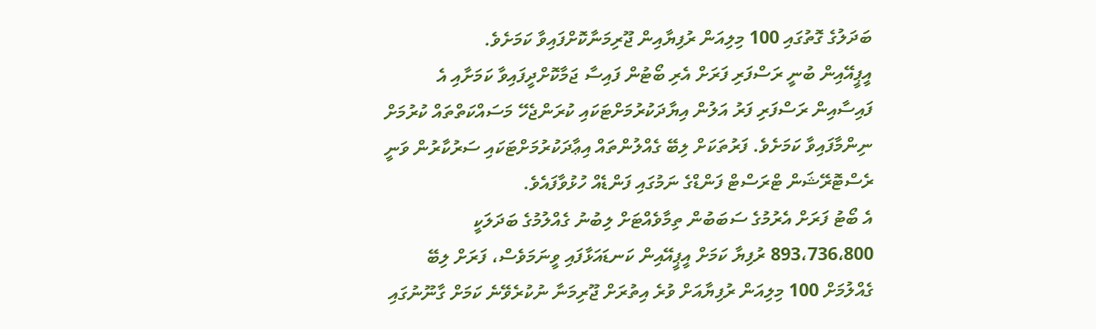ބަދަލުގެ ގޮތުގައި 100 މިލިއަން ރުފިޔާއިން ޖޫރިމަނާކޮށްފައިވާ ކަމަށެވެ.
އީޕީއޭއިން ބުނީ ރަސްފަރި ފަރަށް އެރި ބޯޓުން ފައިސާ ޖަމާކޮށްދީފައިވާ ކަމަށާއި އެ ފައިސާއިން ރަސްފަރި ފަރު އަލުން އިޔާދަކުރުމަށްޓަކައި ކުރަންޖެހޭ މަސައްކަތްތައް ކުރުމަށް ނިންމާފައިވާ ކަމަށެވެ. ފަރުތަކަށް ލިބޭ ގެއްލުންތައް އިޢާދަކުރުމަށްޓަކައި ސަރުކާރުން ވަނީ ރެސްޓޮރޭޝަން ޓްރަސްޓް ފަންޑްގެ ނަމުގައި ފަންޑެއް ހުޅުވާފައެވެ.
އެ ބޯޓު ފަރަށް އެރުމުގެ ސަބަބުން ތިމާވެއްޓަށް ލިބުނު ގެއްލުމުގެ ބަދަލަކީ 893،736،800 ރުފިޔާ ކަމަށް އީޕީއޭއިން ކަނޑައަޅާފައި ވީނަމަވެސް، ފަރަށް ލިބޭ ގެއްލުމަށް 100 މިލިއަން ރުފިޔާއަށް ވުރެ އިތުރަށް ޖޫރިމަނާ ނުކުރެވޭނެ ކަމަށް ގާނޫނުގައި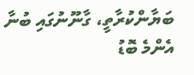ބަޔާންކުރާތީ، ގާނޫނުގައި ބުނާ އެންމެ ބޮޑު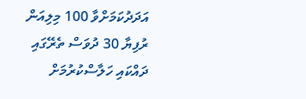އަދަދުކަމަށްވާ 100 މިލިއަން ރުފިޔާ 30 ދުވަސް ތެރޭގައި ދައްކައި ހަލާސްކުރުމަށް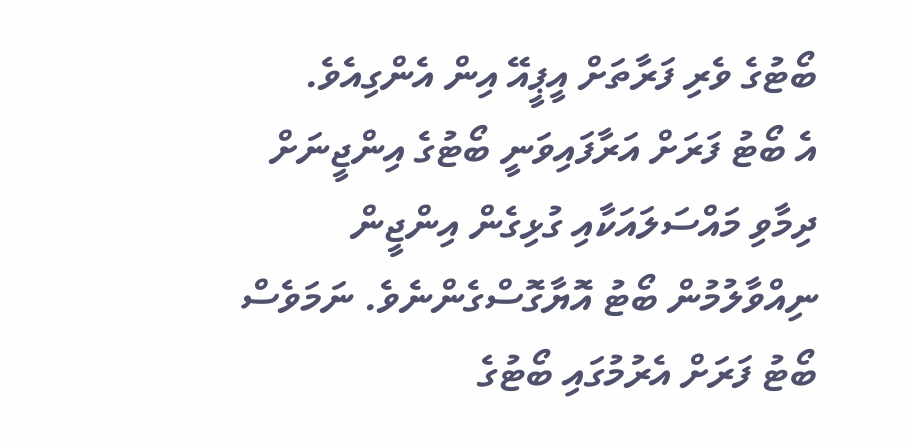ބޯޓުގެ ވެރި ފަރާތަށް އީޕީއޭ އިން އެންގިއެވެ.
އެ ބޯޓު ފަރަށް އަރާފައިވަނީ ބޯޓުގެ އިންޖީނަށް ދިމާވި މައްސަލައަކާއި ގުޅިގެން އިންޖީން ނިއްވާލުމުން ބޯޓު އޮޔާގޮސްގެންނެވެ. ނަމަވެސް ބޯޓު ފަރަށް އެރުމުގައި ބޯޓުގެ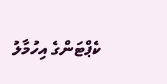ކެޕްޓަންގެ އިހުމާލު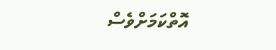އޮތްކަމަށްވެސް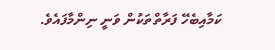ކަމާއިބެހޭ ފަރާތްތަކުން ވަނީ ނިންމާފައެވެ.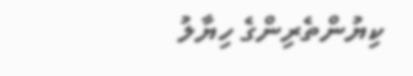ކިޔުންތެރިންގެ ހިޔާލު